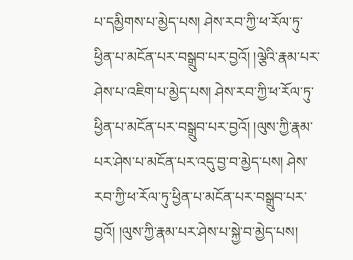པ་དམྱིགས་པ་མྱེད་པས། ཤེས་རབ་ཀྱི་ཕ་རོལ་ཏུ་ཕྱིན་པ་མངོན་པར་བསྒྲུབ་པར་བྱའོ། །ལྕེའི་རྣམ་པར་ཤེས་པ་འཇིག་པ་མྱེད་པས། ཤེས་རབ་ཀྱི་ཕ་རོལ་ཏུ་ཕྱིན་པ་མངོན་པར་བསྒྲུབ་པར་བྱའོ། །ལུས་ཀྱི་རྣམ་པར་ཤེས་པ་མངོན་པར་འདུ་བྱ་བ་མྱེད་པས། ཤེས་རབ་ཀྱི་ཕ་རོལ་ཏུ་ཕྱིན་པ་མངོན་པར་བསྒྲུབ་པར་བྱའོ། །ལུས་ཀྱི་རྣམ་པར་ཤེས་པ་སྐྱེ་བ་མྱེད་པས།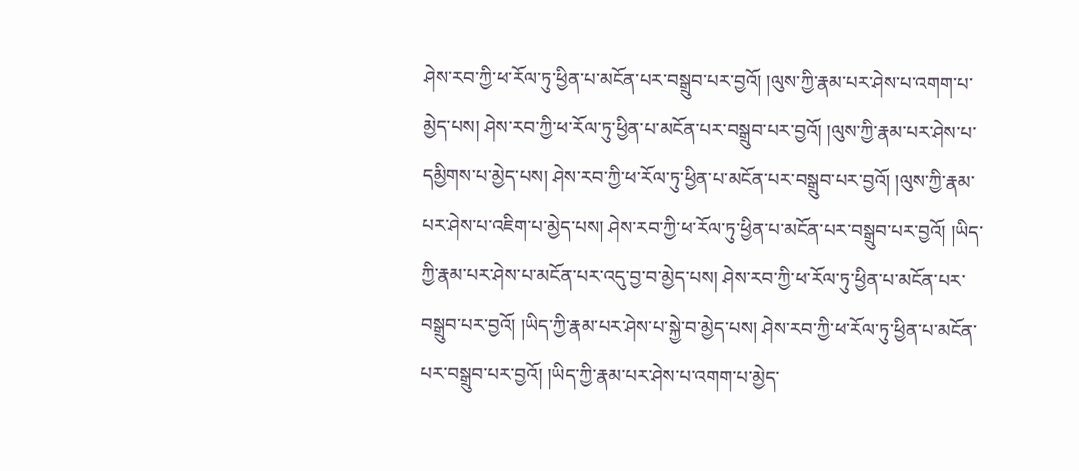ཤེས་རབ་ཀྱི་ཕ་རོལ་ཏུ་ཕྱིན་པ་མངོན་པར་བསྒྲུབ་པར་བྱའོ། །ལུས་ཀྱི་རྣམ་པར་ཤེས་པ་འགག་པ་མྱེད་པས། ཤེས་རབ་ཀྱི་ཕ་རོལ་ཏུ་ཕྱིན་པ་མངོན་པར་བསྒྲུབ་པར་བྱའོ། །ལུས་ཀྱི་རྣམ་པར་ཤེས་པ་དམྱིགས་པ་མྱེད་པས། ཤེས་རབ་ཀྱི་ཕ་རོལ་ཏུ་ཕྱིན་པ་མངོན་པར་བསྒྲུབ་པར་བྱའོ། །ལུས་ཀྱི་རྣམ་པར་ཤེས་པ་འཇིག་པ་མྱེད་པས། ཤེས་རབ་ཀྱི་ཕ་རོལ་ཏུ་ཕྱིན་པ་མངོན་པར་བསྒྲུབ་པར་བྱའོ། །ཡིད་ཀྱི་རྣམ་པར་ཤེས་པ་མངོན་པར་འདུ་བྱ་བ་མྱེད་པས། ཤེས་རབ་ཀྱི་ཕ་རོལ་ཏུ་ཕྱིན་པ་མངོན་པར་བསྒྲུབ་པར་བྱའོ། །ཡིད་ཀྱི་རྣམ་པར་ཤེས་པ་སྐྱེ་བ་མྱེད་པས། ཤེས་རབ་ཀྱི་ཕ་རོལ་ཏུ་ཕྱིན་པ་མངོན་པར་བསྒྲུབ་པར་བྱའོ། །ཡིད་ཀྱི་རྣམ་པར་ཤེས་པ་འགག་པ་མྱེད་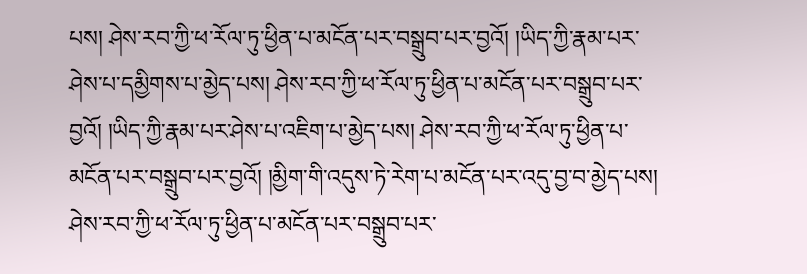པས། ཤེས་རབ་ཀྱི་ཕ་རོལ་ཏུ་ཕྱིན་པ་མངོན་པར་བསྒྲུབ་པར་བྱའོ། །ཡིད་ཀྱི་རྣམ་པར་ཤེས་པ་དམྱིགས་པ་མྱེད་པས། ཤེས་རབ་ཀྱི་ཕ་རོལ་ཏུ་ཕྱིན་པ་མངོན་པར་བསྒྲུབ་པར་བྱའོ། །ཡིད་ཀྱི་རྣམ་པར་ཤེས་པ་འཇིག་པ་མྱེད་པས། ཤེས་རབ་ཀྱི་ཕ་རོལ་ཏུ་ཕྱིན་པ་མངོན་པར་བསྒྲུབ་པར་བྱའོ། །མྱིག་གི་འདུས་ཏེ་རེག་པ་མངོན་པར་འདུ་བྱ་བ་མྱེད་པས། ཤེས་རབ་ཀྱི་ཕ་རོལ་ཏུ་ཕྱིན་པ་མངོན་པར་བསྒྲུབ་པར་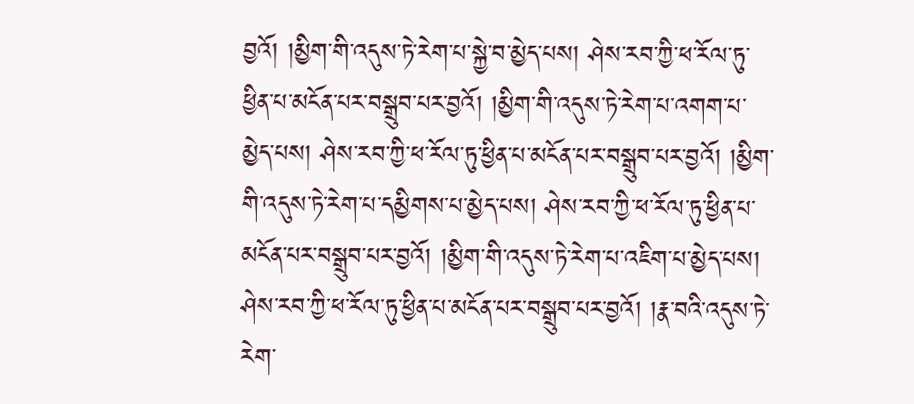བྱའོ། །མྱིག་གི་འདུས་ཏེ་རེག་པ་སྐྱེ་བ་མྱེད་པས། ཤེས་རབ་ཀྱི་ཕ་རོལ་ཏུ་ཕྱིན་པ་མངོན་པར་བསྒྲུབ་པར་བྱའོ། །མྱིག་གི་འདུས་ཏེ་རེག་པ་འགག་པ་མྱེད་པས། ཤེས་རབ་ཀྱི་ཕ་རོལ་ཏུ་ཕྱིན་པ་མངོན་པར་བསྒྲུབ་པར་བྱའོ། །མྱིག་གི་འདུས་ཏེ་རེག་པ་དམྱིགས་པ་མྱེད་པས། ཤེས་རབ་ཀྱི་ཕ་རོལ་ཏུ་ཕྱིན་པ་མངོན་པར་བསྒྲུབ་པར་བྱའོ། །མྱིག་གི་འདུས་ཏེ་རེག་པ་འཇིག་པ་མྱེད་པས། ཤེས་རབ་ཀྱི་ཕ་རོལ་ཏུ་ཕྱིན་པ་མངོན་པར་བསྒྲུབ་པར་བྱའོ། །རྣ་བའི་འདུས་ཏེ་རེག་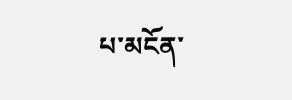པ་མངོན་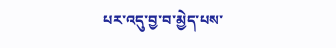པར་འདུ་བྱ་བ་མྱེད་པས་